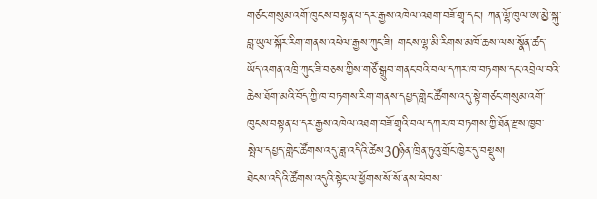གཙང་གསུམ་འགོ་ཁུངས་བསྟན་པ་དར་རྒྱས་འཁེལ་འཐག་བཟོ་གྲྭ་དང་། ཀན་ལྷོ་ཁུལ་ཨ་མྱེ་སྐུ་བླ་ཡུལ་སྐོར་རིག་གནས་འཕེལ་རྒྱས་ཀུང་ཟི། གངས་ལྷ་མི་རིགས་མཁོ་ཆས་ལས་སྣོན་ཚད་ཡོད་འགན་འཁྲི་ཀུང་ཟི་བཅས་ཀྱིས་གཙོ་སྒྲུབ་གནང་བའི་བལ་དཀར་ཁ་བཏགས་དང་འབྲེལ་བའི་ཆེས་ཐོག་མའི་བོད་ཀྱི་ཁ་བཏགས་རིག་གནས་དཔྱད་གླེང་ཚོགས་འདུ་སྟེ་གཙང་གསུམ་འགོ་ཁུངས་བསྟན་པ་དར་རྒྱས་འཁེལ་འཐག་བཟོ་གྲྭའི་བལ་དཀར་ཁ་བཏགས་ཀྱི་ཐོན་རྫས་ཁྱབ་སྤེལ་དཔྱད་གླེང་ཚོགས་འདུ་ཟླ་འདིའི་ཚེས30ཉིན་ཁྲིན་ཏུའུ་གྲོང་ཁྱེར་དུ་བསྡུས།
ཐེངས་འདིའི་ཚོགས་འདུའི་སྟེང་ལ་ཕྱོགས་སོ་སོ་ནས་ཕེབས་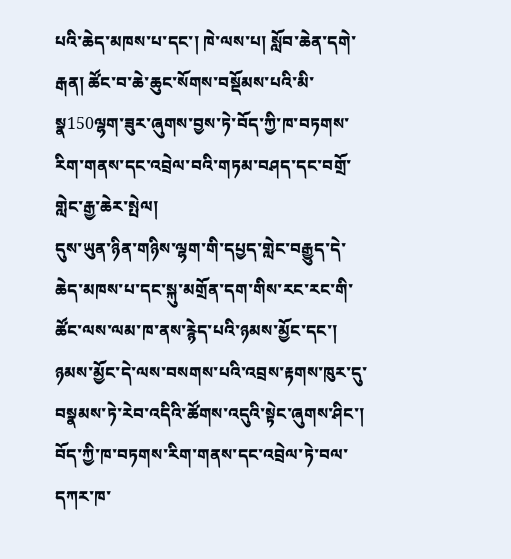པའི་ཆེད་མཁས་པ་དང་། ཁེ་ལས་པ། སློབ་ཆེན་དགེ་རྒན། ཚོང་བ་ཆེ་ཆུང་སོགས་བསྡོམས་པའི་མི་སྣ150ལྷག་ཟུར་ཞུགས་བྱས་ཏེ་བོད་ཀྱི་ཁ་བཏགས་རིག་གནས་དང་འབྲེལ་བའི་གཏམ་བཤད་དང་བགྲོ་གླེང་རྒྱ་ཆེར་སྤེལ།
དུས་ཡུན་ཉིན་གཉིས་ལྷག་གི་དཔྱད་གླེང་བརྒྱུད་དེ་ཆེད་མཁས་པ་དང་སྐུ་མགྲོན་དག་གིས་རང་རང་གི་ཚོང་ལས་ལམ་ཁ་ནས་རྙེད་པའི་ཉམས་མྱོང་དང་། ཉམས་མྱོང་དེ་ལས་བསགས་པའི་འབྲས་རྟགས་ཁུར་དུ་བསྣམས་ཏེ་རེབ་འདིའི་ཚོགས་འདུའི་སྟེང་ཞུགས་ཤིང་། བོད་ཀྱི་ཁ་བཏགས་རིག་གནས་དང་འབྲེལ་ཏེ་བལ་དཀར་ཁ་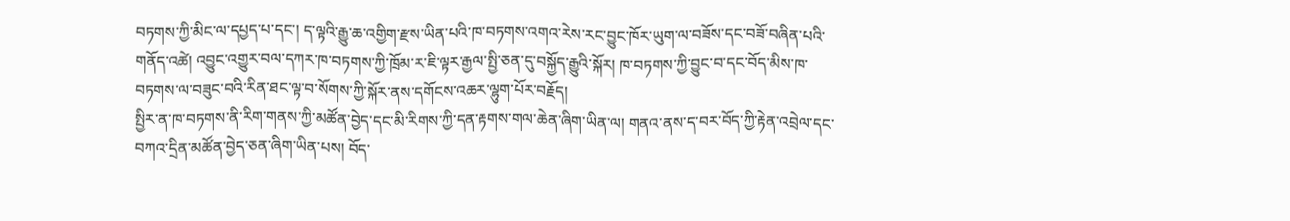བཏགས་ཀྱི་མིང་ལ་དཔྱད་པ་དང་། ད་ལྟའི་རྒྱུ་ཆ་འགྱིག་རྫས་ཡིན་པའི་ཁ་བཏགས་འགའ་རེས་རང་བྱུང་ཁོར་ཡུག་ལ་བཟོས་དང་བཟོ་བཞིན་པའི་གནོད་འཚེ། འབྱུང་འགྱུར་བལ་དཀར་ཁ་བཏགས་ཀྱི་ཁྲོམ་ར་ཇི་ལྟར་རྒྱལ་སྤྱི་ཅན་དུ་བསྐྱོད་རྒྱུའི་སྐོར། ཁ་བཏགས་ཀྱི་བྱུང་བ་དང་བོད་མིས་ཁ་བཏགས་ལ་བཟུང་བའི་རིན་ཐང་ལྟ་བ་སོགས་ཀྱི་སྐོར་ནས་དགོངས་འཆར་ལྷུག་པོར་བརྗོད།
སྤྱིར་ན་ཁ་བཏགས་ནི་རིག་གནས་ཀྱི་མཚོན་བྱེད་དང་མི་རིགས་ཀྱི་དན་རྟགས་གལ་ཆེན་ཞིག་ཡིན་ལ། གནའ་ནས་ད་བར་བོད་ཀྱི་རྟེན་འབྲེལ་དང་བཀའ་དྲིན་མཚོན་བྱེད་ཅན་ཞིག་ཡིན་པས། བོད་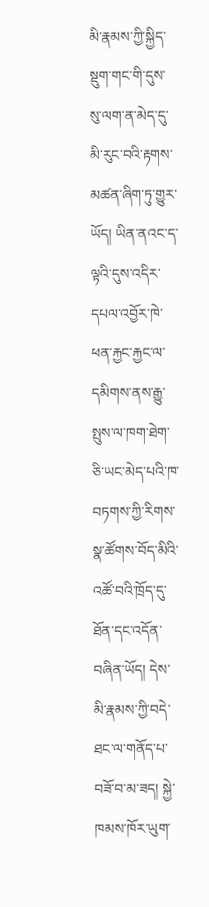མི་རྣམས་ཀྱི་སྐྱིད་སྡུག་གང་གི་དུས་སུ་ལག་ན་མེད་དུ་མི་རུང་བའི་རྟགས་མཚན་ཞིག་ཏུ་གྱུར་ཡོད། ཡིན་ནའང་ད་ལྟའི་དུས་འདིར་དཔལ་འབྱོར་ཁེ་ཕན་རྐྱང་རྐྱང་ལ་དམིགས་ནས་རྒྱུ་སྤུས་ལ་ཁག་ཐེག་ཅི་ཡང་མེད་པའི་ཁ་བཏགས་ཀྱི་རིགས་སྣ་ཚོགས་བོད་མིའི་འཚོ་བའི་ཁྲོད་དུ་ཐོན་དང་འདོན་བཞིན་ཡོད། དེས་མི་རྣམས་ཀྱི་བདེ་ཐང་ལ་གནོད་པ་བཟོ་བ་མ་ཟད། སྐྱེ་ཁམས་ཁོར་ཡུག་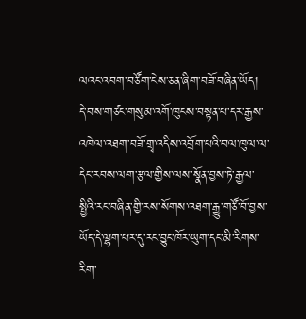ལའང་འབག་བཙོག་ངེས་ཅན་ཞིག་བཟོ་བཞིན་ཡོད། དེ་བས་གཙང་གསུམ་འགོ་ཁུངས་བསྟན་པ་དར་རྒྱས་འཁེལ་འཐག་བཟོ་གྲྭ་འདིས་འབྲོག་པའི་བལ་ཁུལ་ལ་དེང་རབས་ལག་རྩལ་གྱིས་ལས་སྣོན་བྱས་ཏེ་རྒྱལ་སྤྱིའི་རང་བཞིན་གྱི་རས་སོགས་འཐག་རྒྱུ་གཙོ་བོ་བྱས་ཡོད་དེ་ལྷག་པར་དུ་རང་བྱུང་ཁོར་ཡུག་དང་མི་རིགས་རིག་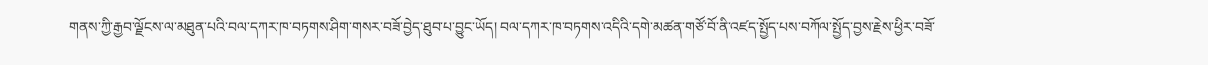གནས་ཀྱི་རྒྱབ་ལྗོངས་ལ་མཐུན་པའི་བལ་དཀར་ཁ་བཏགས་ཤིག་གསར་བཟོ་བྱེད་ཐུབ་པ་བྱུང་ཡོད། བལ་དཀར་ཁ་བཏགས་འདིའི་དགེ་མཚན་གཙོ་བོ་ནི་འཛད་སྤྱོད་པས་བཀོལ་སྤྱོད་བྱས་རྗེས་ཕྱིར་བཟོ་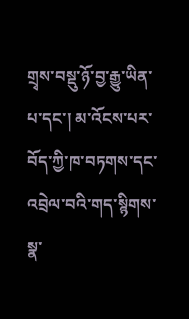གྲྭས་བསྡུ་ཉོ་བྱ་རྒྱུ་ཡིན་པ་དང་། མ་འོངས་པར་བོད་ཀྱི་ཁ་བཏགས་དང་འབྲེལ་བའི་གད་སྙིགས་སྣ་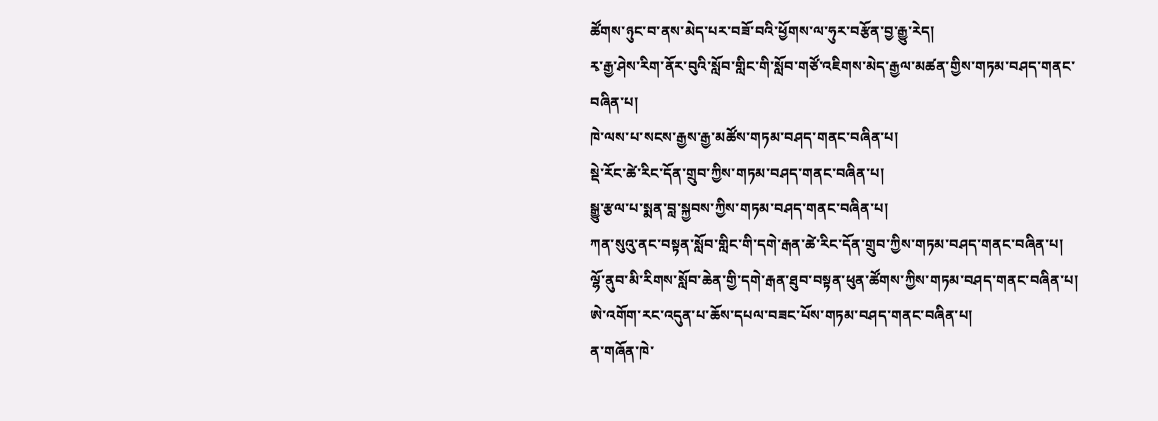ཚོགས་ཉུང་བ་ནས་མེད་པར་བཟོ་བའི་ཕྱོགས་ལ་ཧུར་བརྩོན་བྱ་རྒྱུ་རེད།
རྭ་རྒྱ་ཤེས་རིག་ནོར་བུའི་སློབ་གླིང་གི་སློབ་གཙོ་འཇིགས་མེད་རྒྱལ་མཚན་གྱིས་གཏམ་བཤད་གནང་བཞིན་པ།
ཁེ་ལས་པ་སངས་རྒྱས་རྒྱ་མཚོས་གཏམ་བཤད་གནང་བཞིན་པ།
སྡེ་རོང་ཚེ་རིང་དོན་གྲུབ་ཀྱིས་གཏམ་བཤད་གནང་བཞིན་པ།
སྒྱུ་རྩལ་པ་སྨན་བླ་སྐྱབས་ཀྱིས་གཏམ་བཤད་གནང་བཞིན་པ།
ཀན་སུའུ་ནང་བསྟན་སློབ་གླིང་གི་དགེ་རྒན་ཚེ་རིང་དོན་གྲུབ་ཀྱིས་གཏམ་བཤད་གནང་བཞིན་པ།
ལྷོ་ནུབ་མི་རིགས་སློབ་ཆེན་གྱི་དགེ་རྒན་ཐུབ་བསྟན་ཕུན་ཚོགས་ཀྱིས་གཏམ་བཤད་གནང་བཞིན་པ།
ཨེ་འགོག་རང་འདུན་པ་ཆོས་དཔལ་བཟང་པོས་གཏམ་བཤད་གནང་བཞིན་པ།
ན་གཞོན་ཁེ་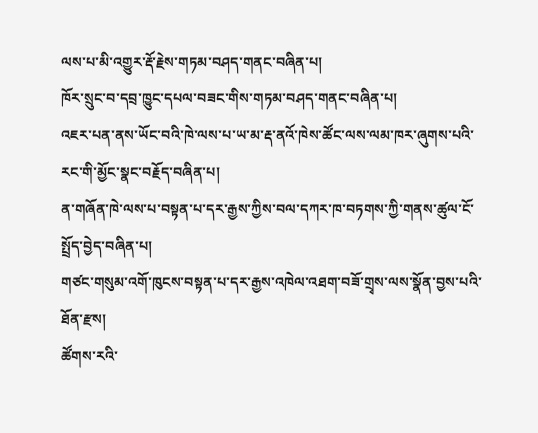ལས་པ་མི་འགྱུར་རྡོ་རྗེས་གཏམ་བཤད་གནང་བཞིན་པ།
ཁོར་སྲུང་བ་དབྲ་ཁྱུང་དཔལ་བཟང་གིས་གཏམ་བཤད་གནང་བཞིན་པ།
འཇར་པན་ནས་ཡོང་བའི་ཁེ་ལས་པ་ཡ་མ་རྡ་ནའོ་ཁེས་ཚོང་ལས་ལམ་ཁར་ཞུགས་པའི་རང་གི་མྱོང་སྣང་བརྗོད་བཞིན་པ།
ན་གཞོན་ཁེ་ལས་པ་བསྟན་པ་དར་རྒྱས་ཀྱིས་བལ་དཀར་ཁ་བཏགས་ཀྱི་གནས་ཚུལ་ངོ་སྤྲོད་བྱེད་བཞིན་པ།
གཙང་གསུམ་འགོ་ཁུངས་བསྟན་པ་དར་རྒྱས་འཁེལ་འཐག་བཟོ་གྲྭས་ལས་སྣོན་བྱས་པའི་ཐོན་རྫས།
ཚོགས་རའི་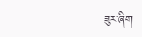ཟུར་ཞིག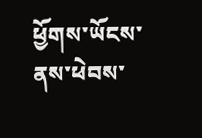ཕྱོགས་ཡོངས་ནས་ཕེབས་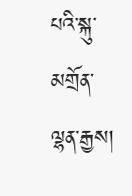པའི་སྐུ་མགྲོན་ལྷན་རྒྱས།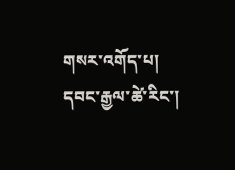གསར་འགོད་པ། དབང་རྒྱལ་ཚེ་རིང་།